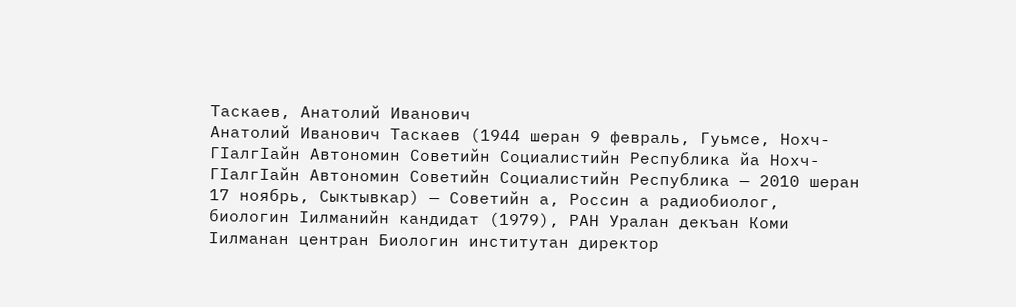Таскаев, Анатолий Иванович
Анатолий Иванович Таскаев (1944 шеран 9 февраль, Гуьмсе, Нохч-ГӀалгӀайн Автономин Советийн Социалистийн Республика йа Нохч-ГӀалгӀайн Автономин Советийн Социалистийн Республика — 2010 шеран 17 ноябрь, Сыктывкар) — Советийн а, Россин а радиобиолог, биологин Ӏилманийн кандидат (1979), РАН Уралан декъан Коми Ӏилманан центран Биологин институтан директор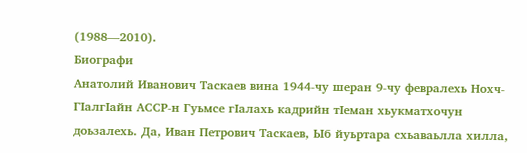(1988—2010).
Биографи
Анатолий Иванович Таскаев вина 1944-чу шеран 9-чу февралехь Нохч-ГӀалгӀайн АССР-н Гуьмсе гӀалахь кадрийн тӀеман хьукматхочун доьзалехь. Да, Иван Петрович Таскаев, Ыб йуьртара схьаваьлла хилла,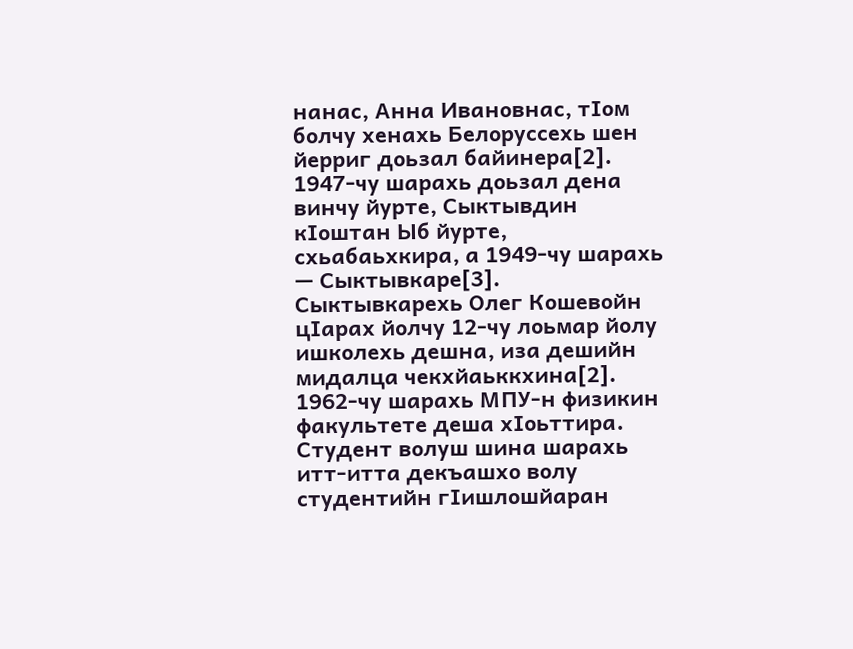нанас, Анна Ивановнас, тӀом болчу хенахь Белоруссехь шен йерриг доьзал байинера[2]. 1947-чу шарахь доьзал дена винчу йурте, Сыктывдин кӀоштан Ыб йурте, схьабаьхкира, а 1949-чу шарахь — Сыктывкаре[3].
Сыктывкарехь Олег Кошевойн цӀарах йолчу 12-чу лоьмар йолу ишколехь дешна, иза дешийн мидалца чекхйаьккхина[2]. 1962-чу шарахь МПУ-н физикин факультете деша хӀоьттира. Студент волуш шина шарахь итт-итта декъашхо волу студентийн гӀишлошйаран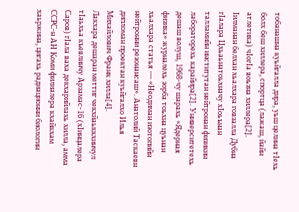тобанашна куьйгалла дира, уьш целина тӀехь болх беш хиллера, спортца (лажаш, йайн атлетика) чӀогӀа воьзна хиллера[2]. Ӏилманан белхан хьалхара говзалла Дубна гӀалара Цхьаьнатоьхначу хӀоьънан талламийн институтан нейтронан физикин лабораторехь карайира[2]. Университетехь дешаш волуш, 1968-чу шарахь «Ядерная физика» журналехь зорба тоьхна цуьнан хьалхара статья — «Неодиман изотопийн нейтронни резонансаш». Анатолий Таскаевн дипломан проектан куьйгалхо Илья Михайлович Франк хилла[4].
Лакхара дешаран меттиг чекхйаьккхинчул тӀаьхьа къевлинчу Арзамас-16 (хӀинцалера Саров) гӀала ваха декхарийлахь хилла, амма ССРС-н АН Коми филиалера кхайкхам хаьржина, цигахь радиационни биологин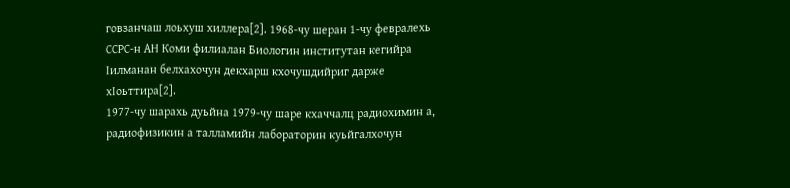говзанчаш лоьхуш хиллера[2]. 1968-чу шеран 1-чу февралехь ССРС-н АН Коми филиалан Биологин институтан кегийра Ӏилманан белхахочун декхарш кхочушдийриг дарже хӀоьттира[2].
1977-чу шарахь дуьйна 1979-чу шаре кхаччалц радиохимин а, радиофизикин а талламийн лабораторин куьйгалхочун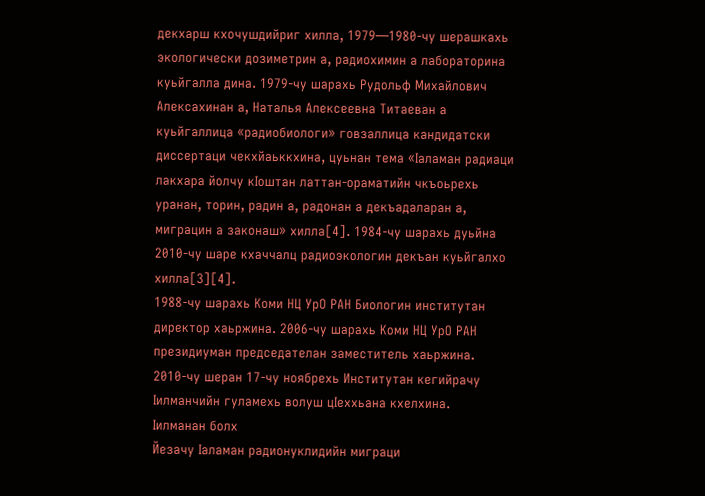декхарш кхочушдийриг хилла, 1979—1980-чу шерашкахь экологически дозиметрин а, радиохимин а лабораторина куьйгалла дина. 1979-чу шарахь Рудольф Михайлович Алексахинан а, Наталья Алексеевна Титаеван а куьйгаллица «радиобиологи» говзаллица кандидатски диссертаци чекхйаьккхина, цуьнан тема «Ӏаламан радиаци лакхара йолчу кӀоштан латтан-ораматийн чкъоьрехь уранан, торин, радин а, радонан а декъадаларан а, миграцин а законаш» хилла[4]. 1984-чу шарахь дуьйна 2010-чу шаре кхаччалц радиоэкологин декъан куьйгалхо хилла[3][4].
1988-чу шарахь Коми НЦ УрО РАН Биологин институтан директор хаьржина. 2006-чу шарахь Коми НЦ УрО РАН президиуман председателан заместитель хаьржина.
2010-чу шеран 17-чу ноябрехь Институтан кегийрачу Ӏилманчийн гуламехь волуш цӀеххьана кхелхина.
Ӏилманан болх
Йезачу Ӏаламан радионуклидийн миграци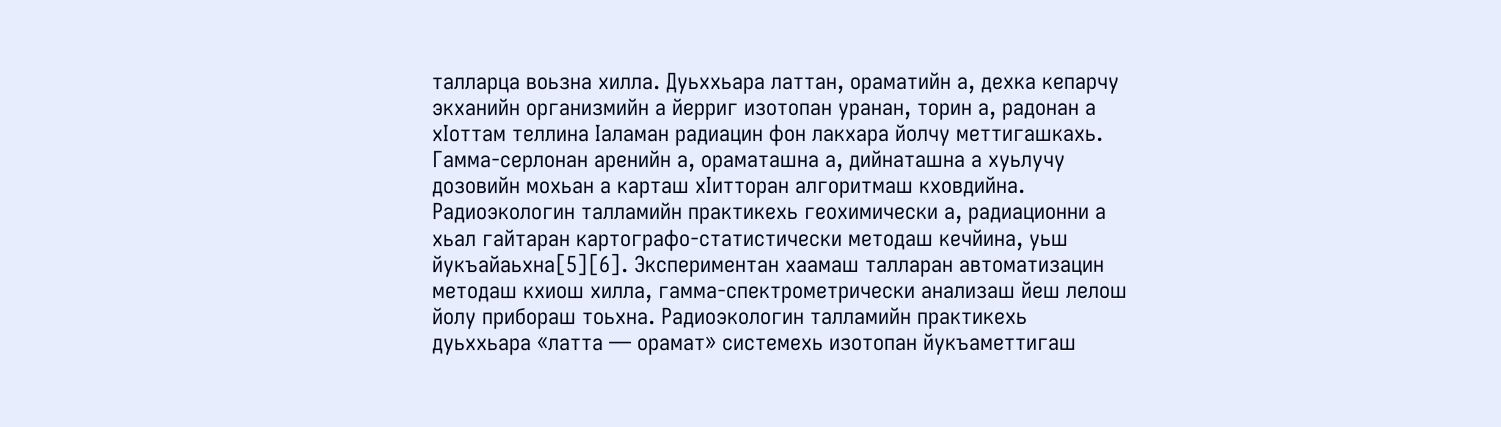талларца воьзна хилла. Дуьххьара латтан, ораматийн а, дехка кепарчу экханийн организмийн а йерриг изотопан уранан, торин а, радонан а хӀоттам теллина Ӏаламан радиацин фон лакхара йолчу меттигашкахь. Гамма-серлонан аренийн а, ораматашна а, дийнаташна а хуьлучу дозовийн мохьан а карташ хӀитторан алгоритмаш кховдийна. Радиоэкологин талламийн практикехь геохимически а, радиационни а хьал гайтаран картографо-статистически методаш кечйина, уьш йукъайаьхна[5][6]. Экспериментан хаамаш талларан автоматизацин методаш кхиош хилла, гамма-спектрометрически анализаш йеш лелош йолу прибораш тоьхна. Радиоэкологин талламийн практикехь дуьххьара «латта — орамат» системехь изотопан йукъаметтигаш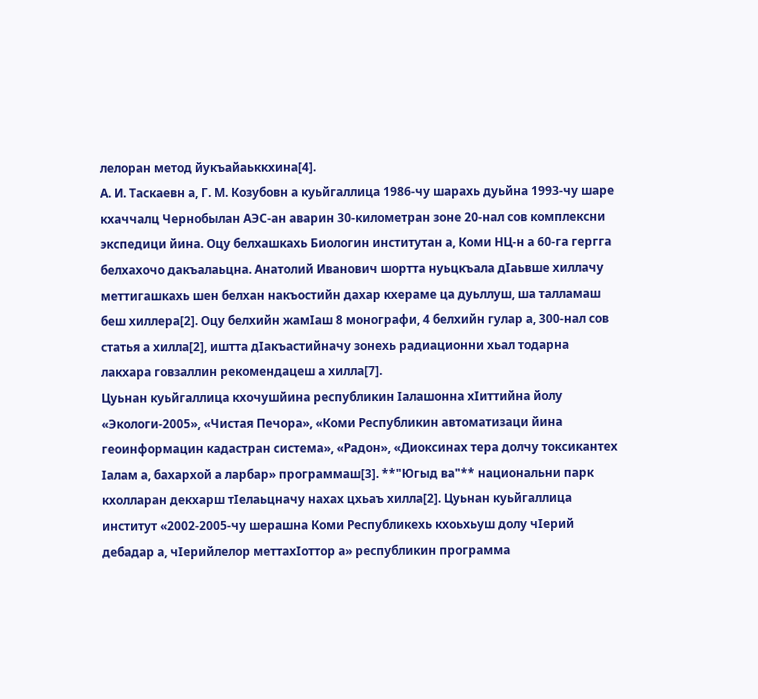лелоран метод йукъайаьккхина[4].
А. И. Таскаевн а, Г. М. Козубовн а куьйгаллица 1986-чу шарахь дуьйна 1993-чу шаре кхаччалц Чернобылан АЭС-ан аварин 30-километран зоне 20-нал сов комплексни экспедици йина. Оцу белхашкахь Биологин институтан а, Коми НЦ-н а 60-га гергга белхахочо дакъалаьцна. Анатолий Иванович шортта нуьцкъала дӀаьвше хиллачу меттигашкахь шен белхан накъостийн дахар кхераме ца дуьллуш, ша талламаш беш хиллера[2]. Оцу белхийн жамӀаш 8 монографи, 4 белхийн гулар а, 300-нал сов статья а хилла[2], иштта дӀакъастийначу зонехь радиационни хьал тодарна лакхара говзаллин рекомендацеш а хилла[7].
Цуьнан куьйгаллица кхочушйина республикин Ӏалашонна хӀиттийна йолу «Экологи-2005», «Чистая Печора», «Коми Республикин автоматизаци йина геоинформацин кадастран система», «Радон», «Диоксинах тера долчу токсикантех Ӏалам а, бахархой а ларбар» программаш[3]. **"Югыд ва"** национальни парк кхолларан декхарш тӀелаьцначу нахах цхьаъ хилла[2]. Цуьнан куьйгаллица институт «2002-2005-чу шерашна Коми Республикехь кхоьхьуш долу чӀерий дебадар а, чӀерийлелор меттахӀоттор а» республикин программа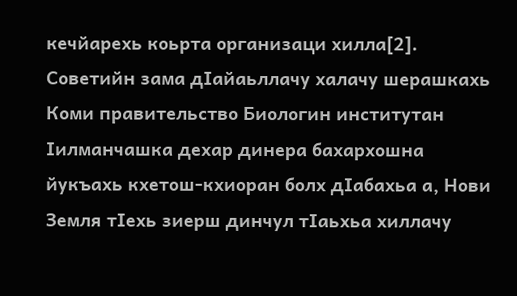кечйарехь коьрта организаци хилла[2]. Советийн зама дӀайаьллачу халачу шерашкахь Коми правительство Биологин институтан Ӏилманчашка дехар динера бахархошна йукъахь кхетош-кхиоран болх дӀабахьа а, Нови Земля тӀехь зиерш динчул тӀаьхьа хиллачу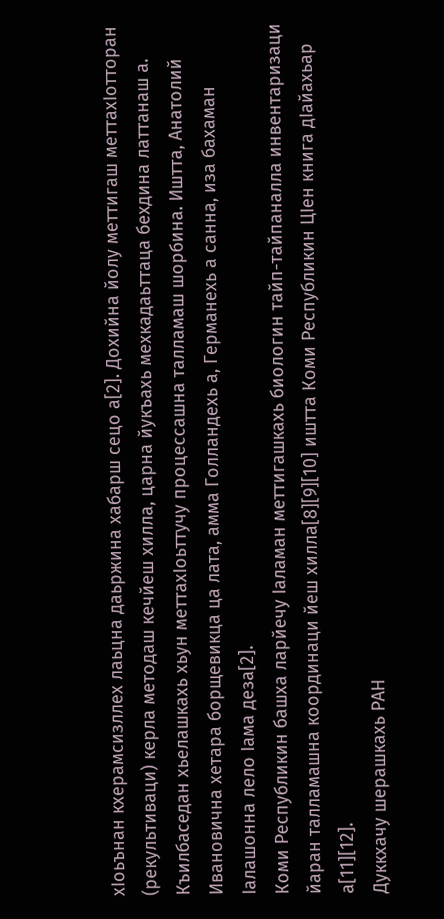хӀоьънан кхерамсизллех лаьцна даьржина хабарш сецо а[2]. Дохийна йолу меттигаш меттахӀотторан (рекультиваци) керла методаш кечйеш хилла, царна йукъахь мехкадаьттаца бехдина латтанаш а. Къилбаседан хьелашкахь хьун меттахӀоьттучу процессашна талламаш шорбина. Иштта, Анатолий Ивановична хетара борщевикца ца лата, амма Голландехь а, Германехь а санна, иза бахаман Ӏалашонна лело Ӏама деза[2].
Коми Республикин башха ларйечу Ӏаламан меттигашкахь биологин тайп-тайпаналла инвентаризаци йаран талламашна координаци йеш хилла[8][9][10] иштта Коми Республикин ЦӀен книга дӀайахьар а[11][12].
Дуккхачу шерашкахь РАН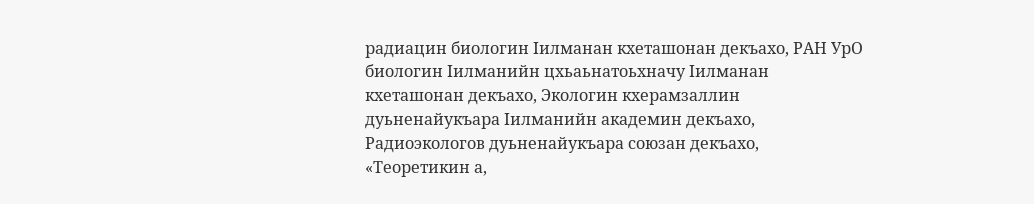радиацин биологин Ӏилманан кхеташонан декъахо, РАН УрО биологин Ӏилманийн цхьаьнатоьхначу Ӏилманан кхеташонан декъахо, Экологин кхерамзаллин дуьненайукъара Ӏилманийн академин декъахо, Радиоэкологов дуьненайукъара союзан декъахо, «Теоретикин а,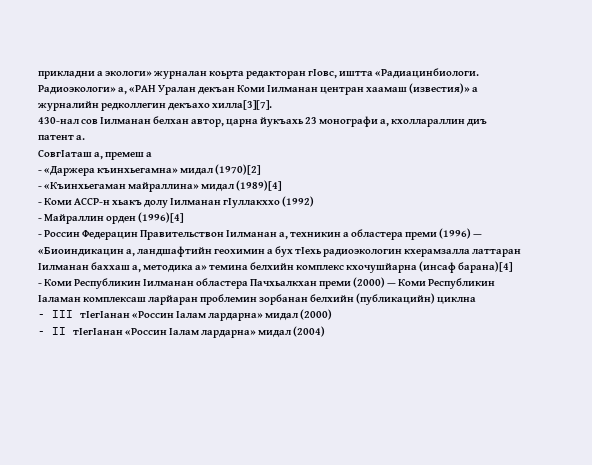прикладни а экологи» журналан коьрта редакторан гӀовс, иштта «Радиацинбиологи. Радиоэкологи» а, «РАН Уралан декъан Коми Ӏилманан центран хаамаш (известия)» а журналийн редколлегин декъахо хилла[3][7].
430-нал сов Ӏилманан белхан автор, царна йукъахь 23 монографи а, кхоллараллин диъ патент а.
СовгӀаташ а, премеш а
- «Даржера къинхьегамна» мидал (1970)[2]
- «Къинхьегаман майраллина» мидал (1989)[4]
- Коми АССР-н хьакъ долу Ӏилманан гӀуллакххо (1992)
- Майраллин орден (1996)[4]
- Россин Федерацин Правительствон Ӏилманан а, техникин а областера преми (1996) — «Биоиндикацин а, ландшафтийн геохимин а бух тӀехь радиоэкологин кхерамзалла латтаран Ӏилманан баххаш а, методика а» темина белхийн комплекс кхочушйарна (инсаф барана)[4]
- Коми Республикин Ӏилманан областера Пачхьалкхан преми (2000) — Коми Республикин Ӏаламан комплексаш ларйаран проблемин зорбанан белхийн (публикацийн) циклна
- III тӀегӀанан «Россин Ӏалам лардарна» мидал (2000)
- II тӀегӀанан «Россин Ӏалам лардарна» мидал (2004)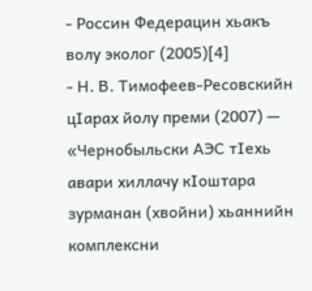- Россин Федерацин хьакъ волу эколог (2005)[4]
- Н. В. Тимофеев-Ресовскийн цӀарах йолу преми (2007) — «Чернобыльски АЭС тӀехь авари хиллачу кӀоштара зурманан (хвойни) хьаннийн комплексни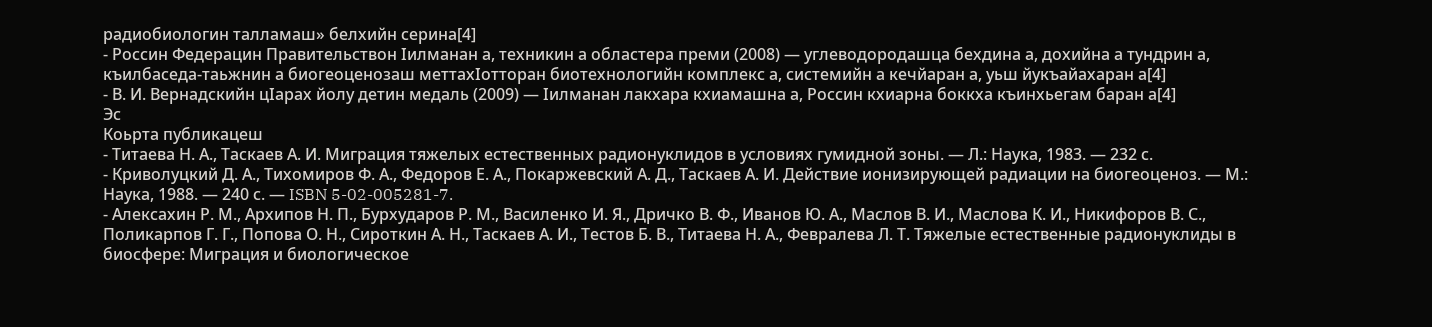радиобиологин талламаш» белхийн серина[4]
- Россин Федерацин Правительствон Ӏилманан а, техникин а областера преми (2008) — углеводородашца бехдина а, дохийна а тундрин а, къилбаседа-таьжнин а биогеоценозаш меттахӀотторан биотехнологийн комплекс а, системийн а кечйаран а, уьш йукъайахаран а[4]
- В. И. Вернадскийн цӀарах йолу детин медаль (2009) — Ӏилманан лакхара кхиамашна а, Россин кхиарна боккха къинхьегам баран а[4]
Эс
Коьрта публикацеш
- Титаева Н. А., Таскаев А. И. Миграция тяжелых естественных радионуклидов в условиях гумидной зоны. — Л.: Наука, 1983. — 232 с.
- Криволуцкий Д. А., Тихомиров Ф. А., Федоров Е. А., Покаржевский А. Д., Таскаев А. И. Действие ионизирующей радиации на биогеоценоз. — М.: Наука, 1988. — 240 с. — ISBN 5-02-005281-7.
- Алексахин Р. М., Архипов Н. П., Бурхударов Р. М., Василенко И. Я., Дричко В. Ф., Иванов Ю. А., Маслов В. И., Маслова К. И., Никифоров В. С., Поликарпов Г. Г., Попова О. Н., Сироткин А. Н., Таскаев А. И., Тестов Б. В., Титаева Н. А., Февралева Л. Т. Тяжелые естественные радионуклиды в биосфере: Миграция и биологическое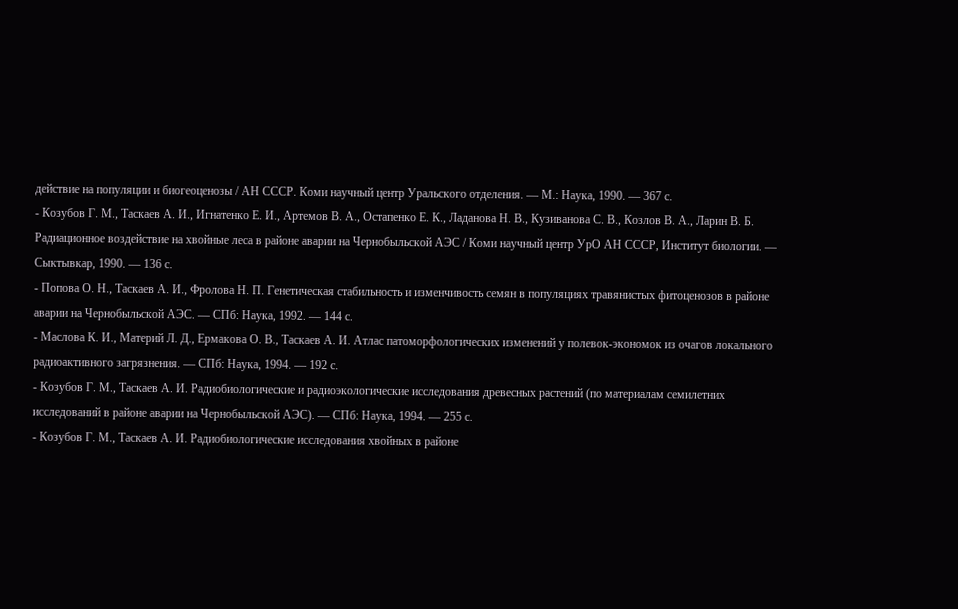действие на популяции и биогеоценозы / АН СССР. Коми научный центр Уральского отделения. — М.: Наука, 1990. — 367 с.
- Козубов Г. М., Таскаев А. И., Игнатенко Е. И., Артемов В. А., Остапенко Е. К., Ладанова Н. В., Кузиванова С. В., Козлов В. А., Ларин В. Б. Радиационное воздействие на хвойные леса в районе аварии на Чернобыльской АЭС / Коми научный центр УрО АН СССР, Институт биологии. — Сыктывкар, 1990. — 136 с.
- Попова О. Н., Таскаев А. И., Фролова Н. П. Генетическая стабильность и изменчивость семян в популяциях травянистых фитоценозов в районе аварии на Чернобыльской АЭС. — СПб: Наука, 1992. — 144 с.
- Маслова К. И., Материй Л. Д., Ермакова О. В., Таскаев А. И. Атлас патоморфологических изменений у полевок-экономок из очагов локального радиоактивного загрязнения. — СПб: Наука, 1994. — 192 с.
- Козубов Г. М., Таскаев А. И. Радиобиологические и радиоэкологические исследования древесных растений (по материалам семилетних исследований в районе аварии на Чернобыльской АЭС). — СПб: Наука, 1994. — 255 с.
- Козубов Г. М., Таскаев А. И. Радиобиологические исследования хвойных в районе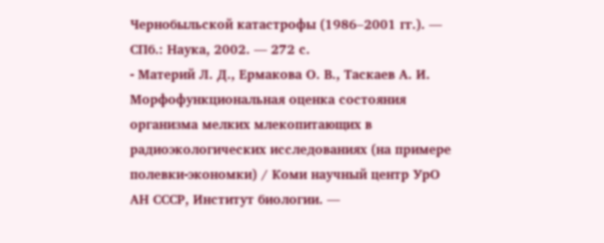Чернобыльской катастрофы (1986–2001 гг.). — СПб.: Наука, 2002. — 272 с.
- Материй Л. Д., Ермакова О. В., Таскаев А. И. Морфофункциональная оценка состояния организма мелких млекопитающих в радиоэкологических исследованиях (на примере полевки-экономки) / Коми научный центр УрО АН СССР, Институт биологии. —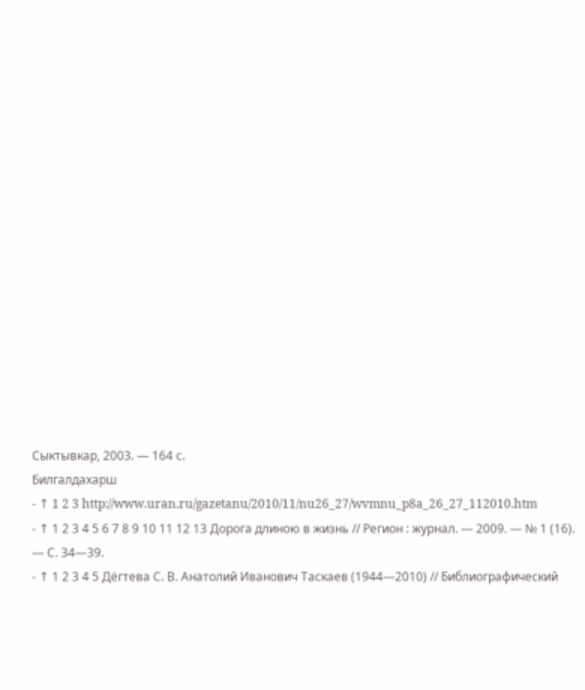Сыктывкар, 2003. — 164 с.
Билгалдахарш
- ↑ 1 2 3 http://www.uran.ru/gazetanu/2010/11/nu26_27/wvmnu_p8a_26_27_112010.htm
- ↑ 1 2 3 4 5 6 7 8 9 10 11 12 13 Дорога длиною в жизнь // Регион : журнал. — 2009. — № 1 (16). — С. 34—39.
- ↑ 1 2 3 4 5 Дёгтева С. В. Анатолий Иванович Таскаев (1944—2010) // Библиографический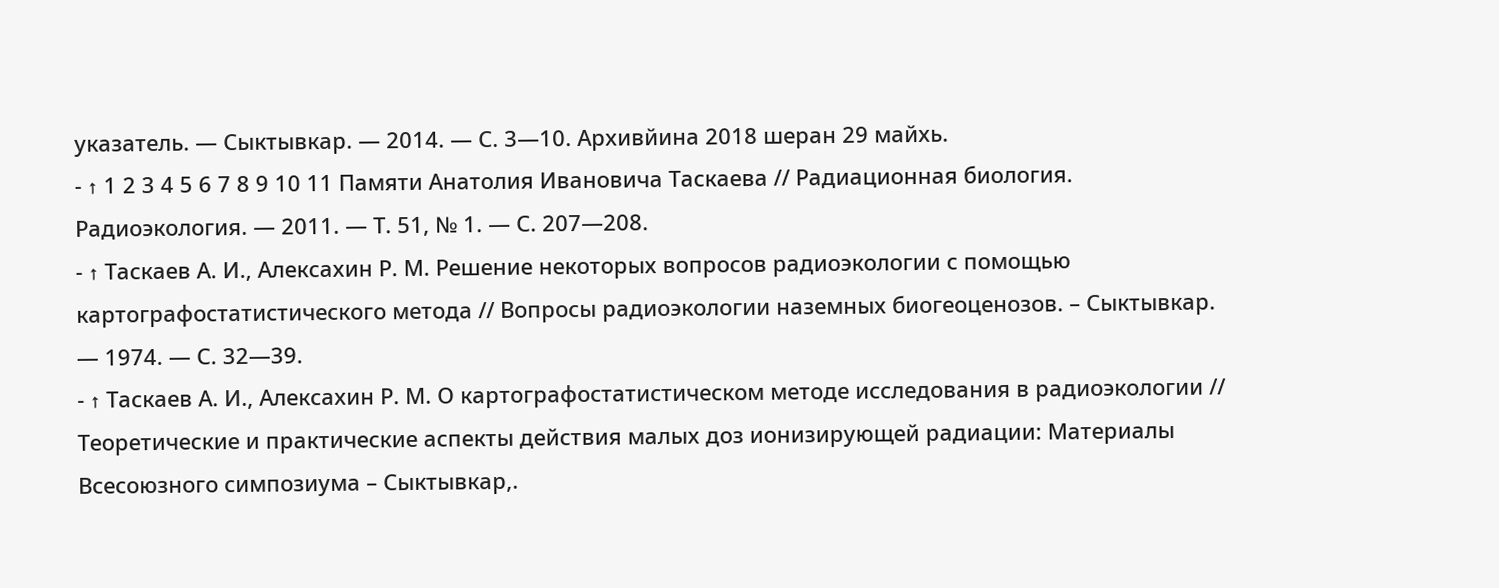указатель. — Сыктывкар. — 2014. — С. 3—10. Архивйина 2018 шеран 29 майхь.
- ↑ 1 2 3 4 5 6 7 8 9 10 11 Памяти Анатолия Ивановича Таскаева // Радиационная биология. Радиоэкология. — 2011. — Т. 51, № 1. — С. 207—208.
- ↑ Таскаев А. И., Алексахин Р. М. Решение некоторых вопросов радиоэкологии с помощью картографостатистического метода // Вопросы радиоэкологии наземных биогеоценозов. – Сыктывкар. — 1974. — С. 32—39.
- ↑ Таскаев А. И., Алексахин Р. М. О картографостатистическом методе исследования в радиоэкологии // Теоретические и практические аспекты действия малых доз ионизирующей радиации: Материалы Всесоюзного симпозиума – Сыктывкар,.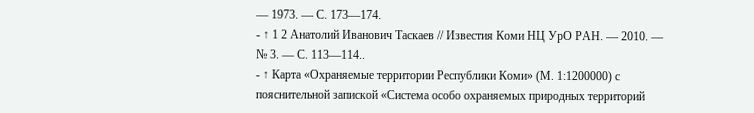— 1973. — С. 173—174.
- ↑ 1 2 Анатолий Иванович Таскаев // Известия Коми НЦ УрО РАН. — 2010. — № 3. — С. 113—114..
- ↑ Карта «Охраняемые территории Республики Коми» (М. 1:1200000) с пояснительной запиской «Система особо охраняемых природных территорий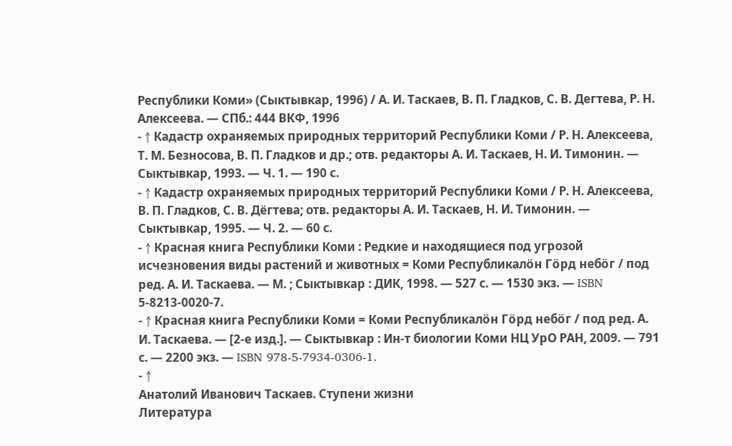Республики Коми» (Сыктывкар, 1996) / А. И. Таскаев, В. П. Гладков, С. В. Дегтева, Р. Н. Алексеева. — СПб.: 444 ВКФ, 1996
- ↑ Кадастр охраняемых природных территорий Республики Коми / Р. Н. Алексеева, Т. М. Безносова, В. П. Гладков и др.; отв. редакторы А. И. Таскаев, Н. И. Тимонин. — Сыктывкар, 1993. — Ч. 1. — 190 с.
- ↑ Кадастр охраняемых природных территорий Республики Коми / Р. Н. Алексеева, В. П. Гладков, С. В. Дёгтева; отв. редакторы А. И. Таскаев, Н. И. Тимонин. — Сыктывкар, 1995. — Ч. 2. — 60 с.
- ↑ Красная книга Республики Коми : Редкие и находящиеся под угрозой исчезновения виды растений и животных = Коми Республикалӧн Гӧрд небӧг / под ред. А. И. Таскаева. — М. ; Сыктывкар : ДИК, 1998. — 527 с. — 1530 экз. — ISBN 5-8213-0020-7.
- ↑ Красная книга Республики Коми = Коми Республикалӧн Гӧрд небӧг / под ред. А. И. Таскаева. — [2-е изд.]. — Сыктывкар : Ин-т биологии Коми НЦ УрО РАН, 2009. — 791 с. — 2200 экз. — ISBN 978-5-7934-0306-1.
- ↑
Анатолий Иванович Таскаев. Ступени жизни
Литература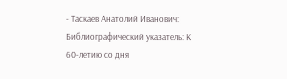- Таскаев Анатолий Иванович: Библиографический указатель: К 60-летию со дня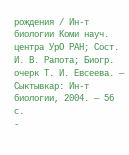рождения / Ин-т биологии Коми науч. центра УрО РАН; Сост. И. В. Рапота; Биогр. очерк Т. И. Евсеева. — Сыктывкар: Ин-т биологии, 2004. — 56 с.
-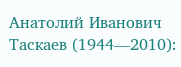Анатолий Иванович Таскаев (1944—2010):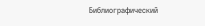Библиографический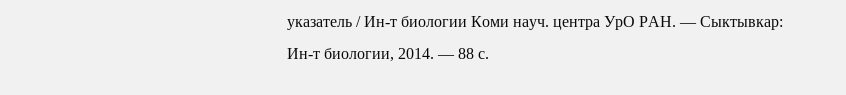указатель / Ин-т биологии Коми науч. центра УрО РАН. — Сыктывкар: Ин-т биологии, 2014. — 88 с.